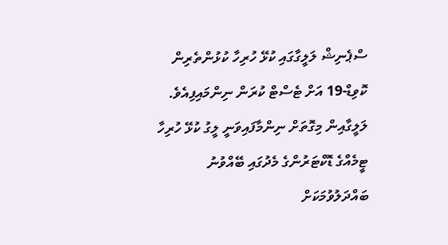ސްޕެނިޝް ލަލީގާގައި ކުޅޭ ހުރިހާ ކުޅުންތެރިން ކޮވިޑް-19 އަށް ޓެސްޓް ކުރަން ނިންމައިފިއެވެ.
ލަލީގާއިން މިގޮތަށް ނިންމާފައިވަނީ ލީގު ކުޅޭ ހުރިހާ ޓީމެއްގެ ޑޮކްޓަރުންގެ މެދުގައި ބޭއްވުނު ބައްދަލުވުމަކަށް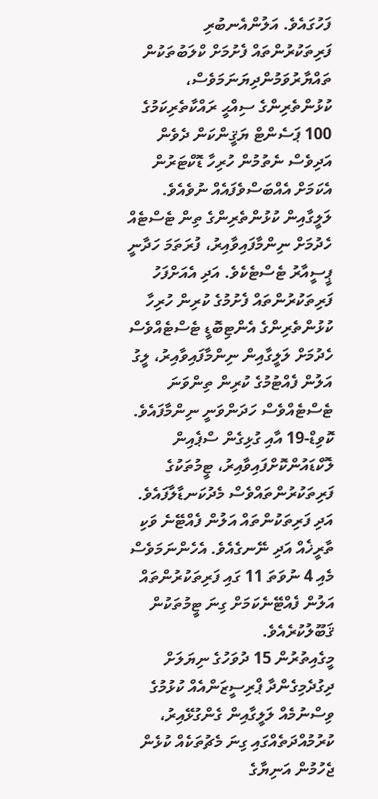ފަހުގައެވެ. އަލުންއެނބުރި ފަރިތަކުރުންތައް ފެށުމަށް ކްލަބުތަކުން ތައްޔާރުވަމުންދިޔަނަމަވެސް، ކުޅުންތެރިންގެ ސިއްޙީ ރައްކާތެރިކަމުގެ 100 ޕަސެންޓް ޔަޤީންކަން ދެވެން އަދިވެސް ނެތުމުން ހުރިހާ ޑޮކްޓަރުން އެކަމަށް އެއްބަސްވެފައެއް ނުވެއެވެ.
ލަލީގާއިން ކުޅުންތެރިންގެ ތިން ޓެސްޓެއް ހެދުމަށް ނިންމާފައިވާއިރު، ފުރަތަމަ ހަދާނީ ޕީސީއާރު ޓެސްޓެކެވެ. އަދި އެއަށްފަހު ފަރިތަކުރުންތައް ފެށުމުގެ ކުރިން ހުރިހާ ކުޅުންތެރިންގެ އެންޓިބޮޑީ ޓެސްޓެއްވެސް ހެދުމަށް ލަލީގާއިން ނިންމާފައިވާއިރު، ލީގު އަލުން ފެއްޓުމުގެ ކުރިން ތިންވަނަ ޓެސްޓެއްވެސް ހަދަންވަނީ ނިންމާފައެވެ.
ކޮވިޑް-19 އާއި ގުޅިގެން ސްޕެއިން ލޮކްޑައުންކޮށްފައިވާއިރު، ޓީމުތަކުގެ ފަރިތަކުރުންތައްވެސް މެދުކަނޑާލާފައެވެ. އަދި ފަރިތަކުންތައް އަލުން ފެއްޓޭނެ ވަކި ތާރީޚެއް އަދި ނޭނގެއެވެ. އެހެންނަމަވެސް މެއި 4 ނުވަތަ 11 ގައި ފަރިތަކުރުންތައް އަލުން ފެއްޓޭނެކަމަށް ގިނަ ޓީމުތަކުން ޤަބޫލުކުރެއެވެ.
މީގެއިތުރުން 15 ދުވަހުގެ ނިޔަލަށް ދިގުދެމިގެންދާ ޕްރިސީޒަންއެއް ކުޅުމުގެ ވިސްނުމެއް ލަލީގާއިން ގެންގުޅޭއިރު، ކުރުމުއްދަތެއްގައި ގިނަ މެޗުތަކެއް ކުޅެން ޖެހުމުން އަނިޔާގެ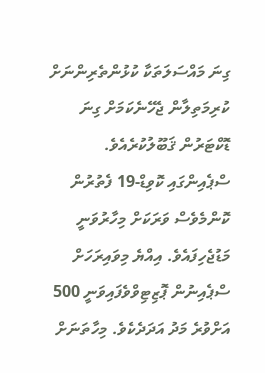ގިނަ މައްސަލަތަކާ ކުޅުންތެރިންނަށް ކުރިމަތިލާން ޖެހޭނެކަމަށް ގިނަ ޑޮކްޓަރުން ޤަބޫލުކުރެއެވެ.
ސްޕެއިންގައި ކޮވިޑް-19 ފެތުރުން ކޮންމެވެސް ވަރަކަށް މިހާރުވަނީ މަޑުޖެހިފައެވެ. އިއްޔެ މިވައިރަހަށް ސްޕެއިނުން ޕޮޒިޓިވްވެފައިވަނީ 500 އަށްވުރެ މަދު އަދަދެކެވެ. މިހާތަނަށް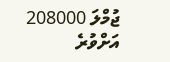ޖުމްލަ 208000 އަށްވުރެ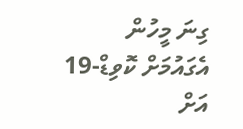ގިނަ މީހުން އެގައުމަށް ކޮވިޑް-19 އަށް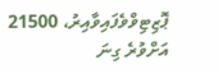ޕޮޒިޓިވްވެފައިވާއިރު، 21500 އަށްވުރެ ގިނަ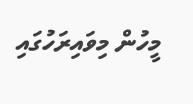މީހުން މިވައިރަހުގައި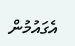އެގައުމުން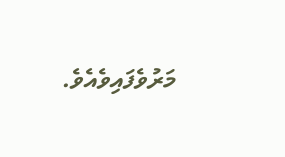މަރުވެފައިވެއެވެ.